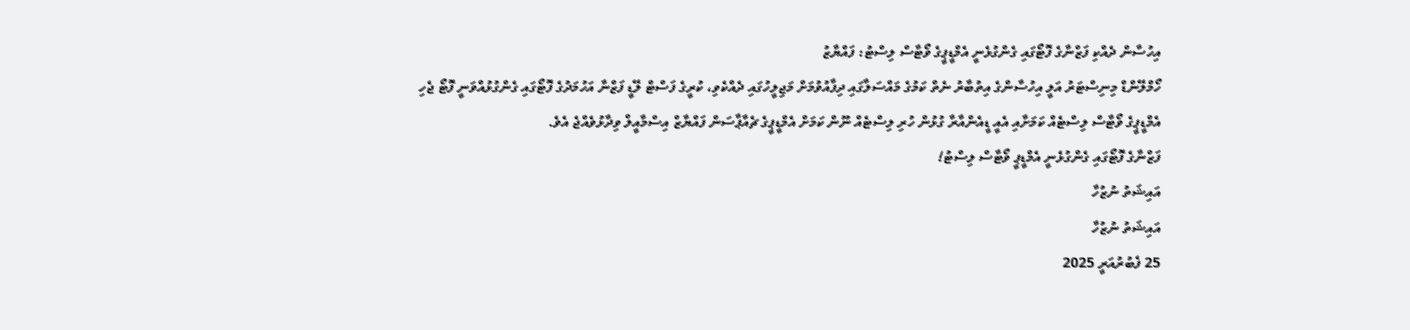އިހުސާން ދެއްކި ފަޒްނާގެ ފޮޓޯގައި ގެންގުޅެނީ އެމްޑީޕީގެ ވޯޓާސް ލިސްޓު: ފައްޔާޒު
ހޯމްލޭންޑް މިނިސްޓަރު އަލީ އިހުސާންގެ އިތުބާރު ނެތް ކަމުގެ މައްސަލާގައި ދިފާއުވުމަށް މަޖިލީހުގައި ދެއްކެވި، ކުރީގެ ފަސްޓް ލޭޑީ ފަޒްނާ އަހުމަދުގެ ފޮޓޯގައި ގެންގުޅުއްވަނީ ފޮޓޯ ޖެހި އެމްޑީޕީގެ ވޯޓާސް ލިސްޓެއް ކަމަށާއި އެއީ ޑީއެންއާރާ ގުޅުން ހުރި ލިސްޓެއް ނޫން ކަމަށް އެމްޑީޕީގެ ޗެއާޕާސަން ފައްޔާޒް އިސްމާއީލް ވިދާޅުވެއްޖެ އެވެ.
ފަޒްނާގެ ފޮޓޯގައި ގެންގުޅެނީ އެމްޑީޕީ ވޯޓާސް ލިސްޓު!
އައިޝަތު ނުޒުހާ
އައިޝަތު ނުޒުހާ
25 ފެބުރުއަރީ 2025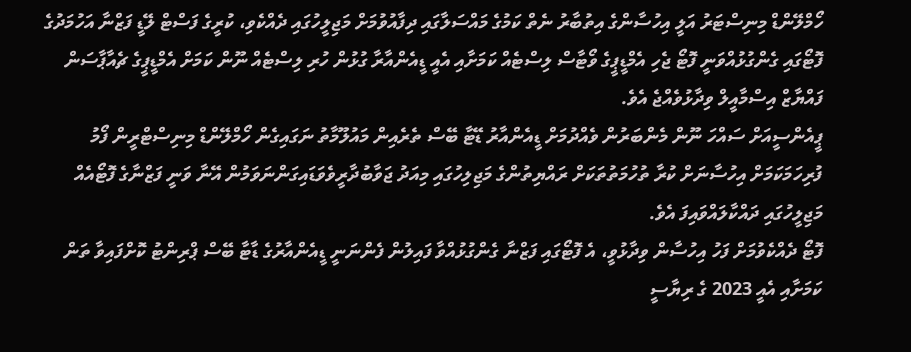ހޯމްލޭންޑް މިނިސްޓަރު އަލީ އިހުސާންގެ އިތުބާރު ނެތް ކަމުގެ މައްސަލާގައި ދިފާއުވުމަށް މަޖިލީހުގައި ދެއްކެވި، ކުރީގެ ފަސްޓް ލޭޑީ ފަޒްނާ އަހުމަދުގެ ފޮޓޯގައި ގެންގުޅުއްވަނީ ފޮޓޯ ޖެހި އެމްޑީޕީގެ ވޯޓާސް ލިސްޓެއް ކަމަށާއި އެއީ ޑީއެންއާރާ ގުޅުން ހުރި ލިސްޓެއް ނޫން ކަމަށް އެމްޑީޕީގެ ޗެއާޕާސަން ފައްޔާޒް އިސްމާއީލް ވިދާޅުވެއްޖެ އެވެ.
ޕީއެންސީއަށް ސައްހަ ނޫން މެންބަރުން ވެއްދުމަށް ޑީއެންއާރު ޑޭޓާ ބޭސް ތެރެއިން މައުލޫމާތު ނަގައިގެން ހޯމްލޭންޑް މިނިސްޓްރީން ފޯމު ފުރިހަމަކަމަށް އިހުސާނަށް ކުރާ ތުހުމަތުތަކަށް ރައްޔިތުންގެ މަޖިލިހުގައި މިއަދު ޖަވާބުދާރީވެވަޑައިގަންނަވަމުން އޭނާ ވަނީ ފަޒްނާގެ ފޮޓޯއެއް މަޖިލީހުގައި ދައްކާލައްވައިފަ އެވެ.
ފޮޓޯ ދެއްކެވުމަށް ފަހު އިހުސާން ވިދާޅުވީ، އެ ފޮޓޯގައި ފަޒްނާ ގެންގުޅުއްވާ ފައިލުން ފެންނަނީ ޑީއެންއާރުގެ ޑާޓާ ބޭސް ޕްރިންޓު ކޮށްފައިވާ ތަން ކަމަށާއި އެއީ 2023 ގެ ރިޔާސީ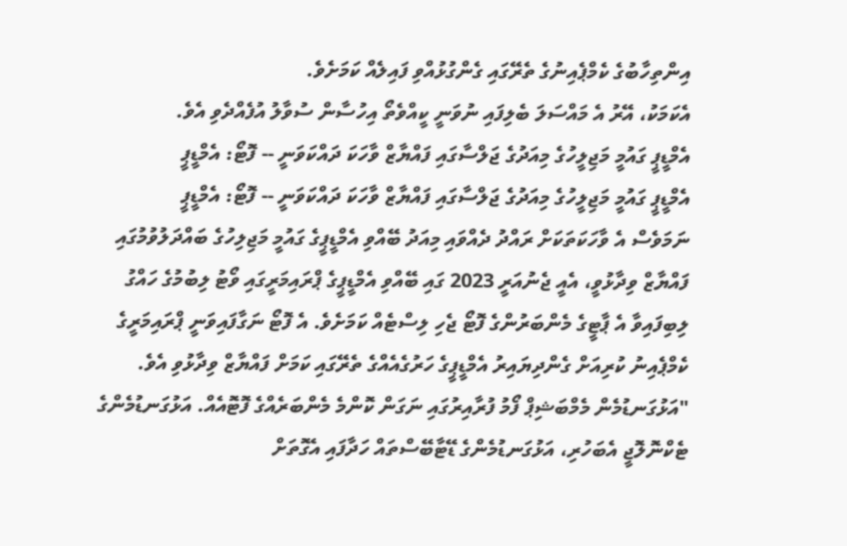އިންތިހާބުގެ ކެމްޕެއިނުގެ ތެރޭގައި ގެންގުޅުއްވި ފައިލެއް ކަމަށެވެ.
އެކަމަކު، އޭރު އެ މައްސަލަ ބެލިފައި ނުވަނީ ކީއްވެތޯ އިހުސާން ސުވާލު އުފެއްދެވި އެވެ.
އެމްޑީޕީ ގައުމީ މަޖިލީހުގެ މިއަދުގެ ޖަލްސާގައި ފައްޔާޒް ވާހަކަ ދައްކަވަނީ -- ފޮޓޯ: އެމްޑީޕީ
އެމްޑީޕީ ގައުމީ މަޖިލީހުގެ މިއަދުގެ ޖަލްސާގައި ފައްޔާޒް ވާހަކަ ދައްކަވަނީ -- ފޮޓޯ: އެމްޑީޕީ
ނަމަވެސް އެ ވާހަކަތަކަށް ރައްދު ދެއްވައި މިއަދު ބޭއްވި އެމްޑީޕީގެ ގައުމީ މަޖިލިހުގެ ބައްދަލުވުމުގައި ފައްޔާޒް ވިދާޅުވީ، އެއީ ޖެނުއަރީ 2023 ގައި ބޭއްވި އެމްޑީޕީގެ ޕްރައިމަރީގައި ވޯޓު ލިބުމުގެ ހައްގު ލިބިފައިވާ އެ ޕާޓީގެ މެންބަރުންގެ ފޮޓޯ ޖެހި ލިސްޓެއް ކަމަށެވެ. އެ ފޮޓޯ ނަގާފައިވަނީ ޕްރައިމަރީގެ ކެމްޕެއިނު ކުރިއަށް ގެންދިޔައިރު އެމްޑީޕީގެ ހަރުގެއެއްގެ ތެރޭގައި ކަމަށް ފައްޔާޒް ވިދާޅުވި އެވެ.
"އަޅުގަނޑުމެން މެމްބަޝިޕް ފޯމު ފުރާއިރުގައި ނަގަން ކޮންމެ މެންބަރެއްގެ ފޮޓޮއެއް. އަޅުގަނޑުމެންގެ ޓެކްނޮލޮޖީ އެބަހުރި، އަޅުގަނޑުމެންގެ ޑޭޓާބޭސްތައް ހަދާފައި އެގޮތަށް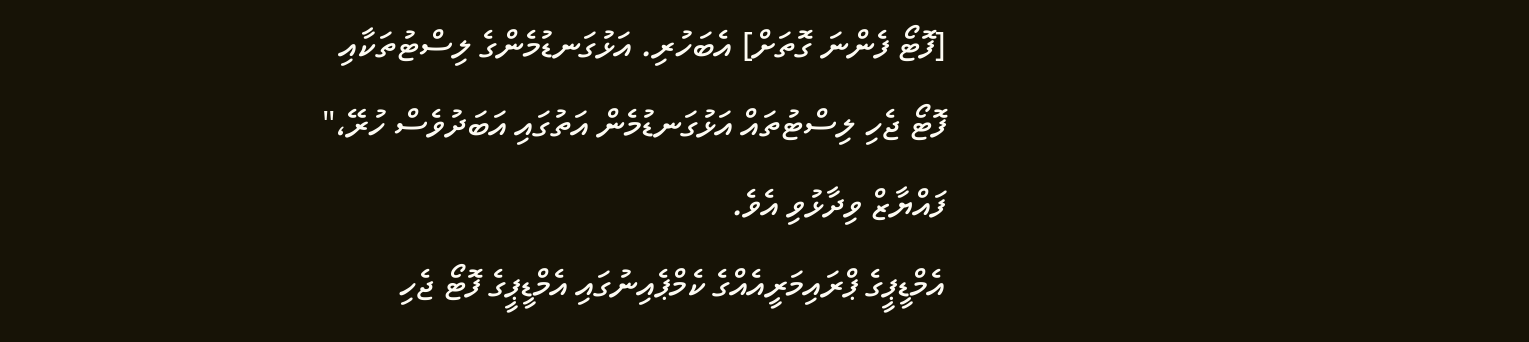[ފޮޓޯ ފެންނަ ގޮތަށް] އެބަހުރި. އަޅުގަނޑުމެންގެ ލިސްޓުތަކާއި ފޮޓޯ ޖެހި ލިސްޓުތައް އަޅުގަނޑުމެން އަތުގައި އަބަދުވެސް ހުރޭ،" ފައްޔާޒް ވިދާޅުވި އެވެ.
އެމްޑީޕީގެ ޕްރައިމަރީއެއްގެ ކެމްޕެއިނުގައި އެމްޑީޕީގެ ފޮޓޯ ޖެހި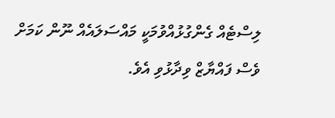ލިސްޓެއް ގެންގުޅުއްވުމަކީ މައްސަލައެއް ނޫން ކަމަށް ވެސް ފައްޔާޒް ވިދާޅުވި އެވެ.